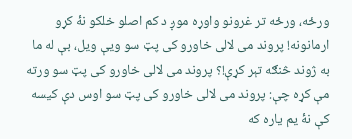ورځه، ورځه تر غرونو واوړه موږ د کم اصلو خلکو نۀ کړو ارمانونه! پروند می لالی خاورو کی پټ سو ویې ویل، بې له ما به ژوند څنګه تېر کړې!؟ پروند می لالی خاورو کی پټ سو ورته مې کړه چې: پروند می لالی خاورو کی پټ سو اوس دې کیسه کې نۀ یم یاره که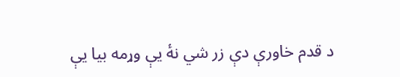د قدم خاورې دې زر شي نۀ یې وړمه بیا یې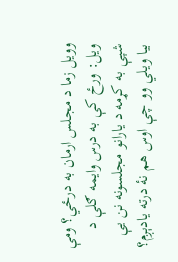وویل زما د مجلس ارمان به درځي؟ ومې ویل: ورځ کې به درس وایمه ګلې د شپې به کړمه د یارانو مجلسونه نن یې بیا ویلي وو چې اوس هم نۀ درته یادېږم؟